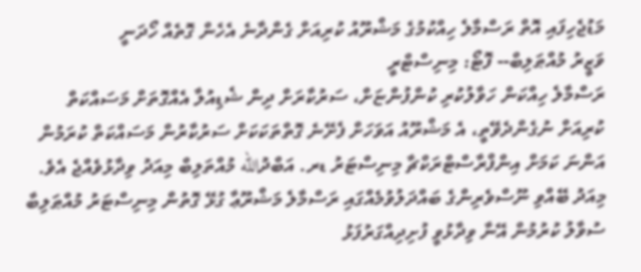މަޑުޖެހިފައި އޮތް ރަސްމާލެ ހިއްކުމުގެ މަޝްރޫއު ކުރިއަށް ގެންދާނެ އެހެން ގޮތެއް ހޯދަނީ
ވަޒީރު މުއްޠަލިބް-- ފޮޓޯ: މިނިސްޓްރީ
ރަސްމާލެ ހިއްކަން ހަވާލުކުރި ކުންފުންޏަށް، ސަރުކާރަށް ދިން ޝެޑިއުލާ އެއްގޮތަށް މަސައްކަތް ކުރިއަށް ނުގެންދެވޭތީ، އެ މަޝްރޫއު އަވަހަށް ފެށޭނެ ގޮތްތަކަކަށް ސަރުކާރުން މަސައްކަތް ކުރަމުން އަންނަ ކަމަށް އިންފްރާސްޓްރަކްޗާ މިނިސްޓަރު ޑރ. އަބްދުالله މުއްތަލިބް މިއަދު ވިދާޅުވެއްޖެ އެވެ.
މިއަދު ބޭއްވި ނޫސްވެރިންގެ ބައްދަލުވުމެއްގައި ރަސްމާލެ މަޝްރޫޢާ ގުޅޭ ގޮތުން މިނިސްޓަރު މުއްޠަލިބާ ސުވާލު ކުރުމުން އޭނާ ވިދާޅުވީ ފުށިދިއްގަރުފަޅު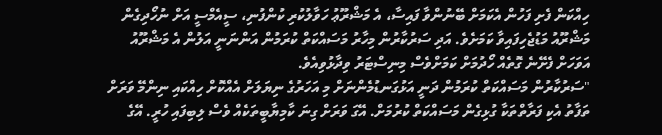ހިއްކަން ފެށި ފަހުން އެކަމަށް ބޭނުންވާ ފައިސާ، އެ މަޝްރޫޢު ހަވާލުކުރި ކުންފުނި، ސީއެމްސީ އަށް ނުހޯދިގެން މަޝްރޫއު މަޑުޖެހިފައިވާ ކަމަށެވެ. އަދި ސަރުކާރުން މިހާރު މަސައްކަތް ކުރަމުން އަންނަނީ އަލުން އެ މަޝްރޫއު އަވަހަށް ފެށޭނެ ގޮތެއް ހޯދުމަށް ކަމަށްވެސް މިނިސްޓަރު ވިދާޅުވިއެވެ.
"ސަރުކާރުން މަސައްކަތް ކުރަމުން ދަނީ އަޅުގަނޑުމެންނަށް މި އަހަރުގެ ނިޔަލަށް އެއްކޮށް ހިއްކައި ނިންމޭ ވަރަށް ތަފާތު އެކި ފަރާތްތަކާ ގުޅިގެން މަސައްކަތް ކުރުމަށް. އޭގަ ވަރަށް ގިނަ ކާމިޔާބީތަކެއް ވެސް ލިބިފައި ހުރީ. އޭގެ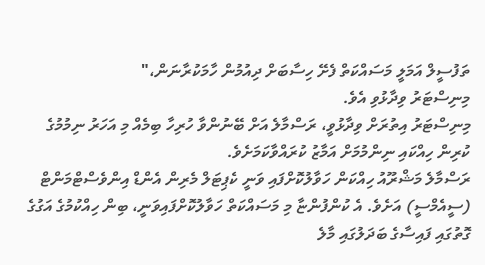ތަފުސީލް އަމަލީ މަސައްކަތް ފެށޭ ހިސާބަށް ދިއުމުން ހާމަކުރާނަން،"
މިނިސްޓަރު ވިދާޅުވި އެވެ.
މިނިސްޓަރު އިތުރަށް ވިދާޅުވީ، ރަސްމާލެ އަށް ބޭނުންވާ ހުރިހާ ބިމެއް މި އަހަރު ނިމުމުގެ ކުރިން ހިއްކައި ނިންމުމަށް އަމާޒު ކުރައްވާކަމަށެވެ.
ރަސްމާލެ މަޝްރޫއު ހިއްކަން ހަވާލުކޮށްފައި ވަނީ ކެޕިޓަލް މެރިން އެންޑް އިންވެސްޓްމަންޓް (ސީއެމްސީ) އަށެވެ. އެ ކުންފުންޏާ މި މަސައްކަތް ހަވާލުކޮށްފައިވަނީ، ބިން ހިއްކުމުގެ އަގުގެ ގޮތުގައި ފައިސާގެ ބަދަލުގައި މާލެ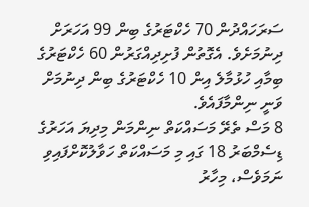ސަރަހައްދުން 70 ހެކްޓަރުގެ ބިން 99 އަހަރަށް ދިނުމަށެވެ. އެގޮތުން ފުށިދިއްގަރުން 60 ހެކްޓަރުގެ ބިމާއި ހުޅުމާލެ އިން 10 ހެކްޓަރުގެ ބިން ދިނުމަށް ވަނީ ނިންމާފައެވެ.
8 މަސް ތެރޭ މަސައްކަތް ނިންމަން މިދިޔަ އަހަރުގެ ޑިސެމްބަރު 18 ގައި މި މަސައްކަތް ހަވާލުކޮށްފައިވި ނަމަވެސް، މިހާރު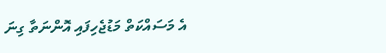އެ މަސައްކަތް މަޑުޖެހިފައި އޮންނަތާ ގިނަ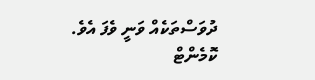ދުވަސްތަކެއް ވަނީ ވެފަ އެވެ.
ކޮމެންޓް